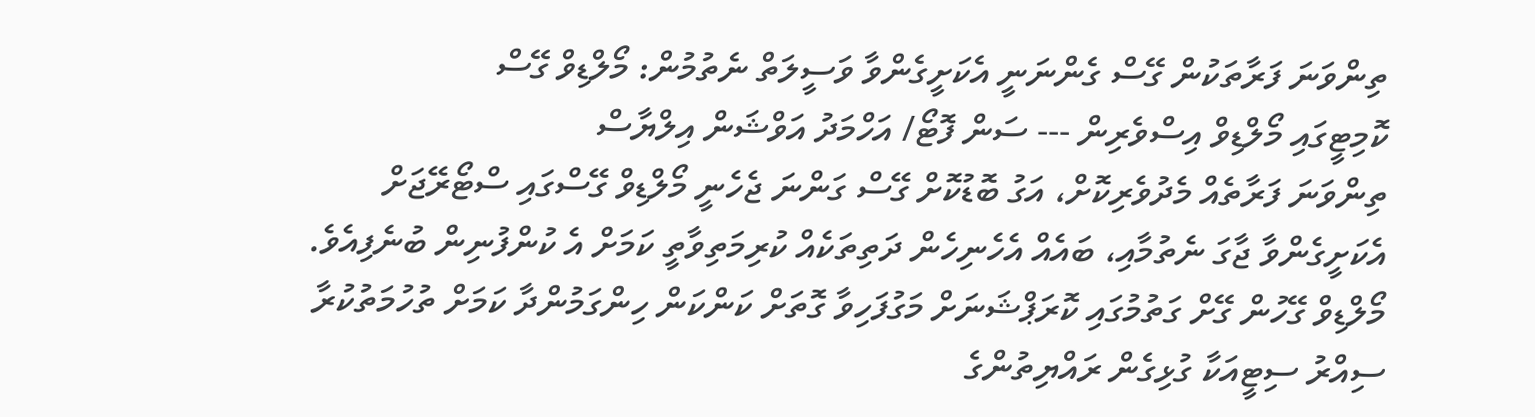ތިންވަނަ ފަރާތަކުން ގޭސް ގެންނަނީ އެކަށީގެންވާ ވަސީލަތް ނެތުމުން: މޯލްޑިވް ގޭސް
ކޮމިޓީގައި މޯލްޑިވް އިސްވެރިން --- ސަން ފޮޓޯ/ އަހްމަދު އަވްޝަން އިލްޔާސް
ތިންވަނަ ފަރާތެއް މެދުވެރިކޮށް، އަގު ބޮޑުކޮށް ގޭސް ގަންނަ ޖެހެނީ މޯލްޑިވް ގޭސްގައި ސްޓޯރޭޖަށް އެކަށީގެންވާ ޖާގަ ނެތުމާއި، ބައެއް އެހެނިހެން ދަތިތަކެއް ކުރިމަތިވާތީ ކަމަށް އެ ކުންފުނިން ބުނެފިއެވެ.
މޯލްޑިވް ގޭހުން ގޭށް ގަތުމުގައި ކޮރަޕްޝަނަށް މަގުފަހިވާ ގޮތަށް ކަންކަން ހިންގަމުންދާ ކަމަށް ތުހުމަތުކުރާ ސިއްރު ސިޓީއަކާ ގުޅިގެން ރައްޔިތުންގެ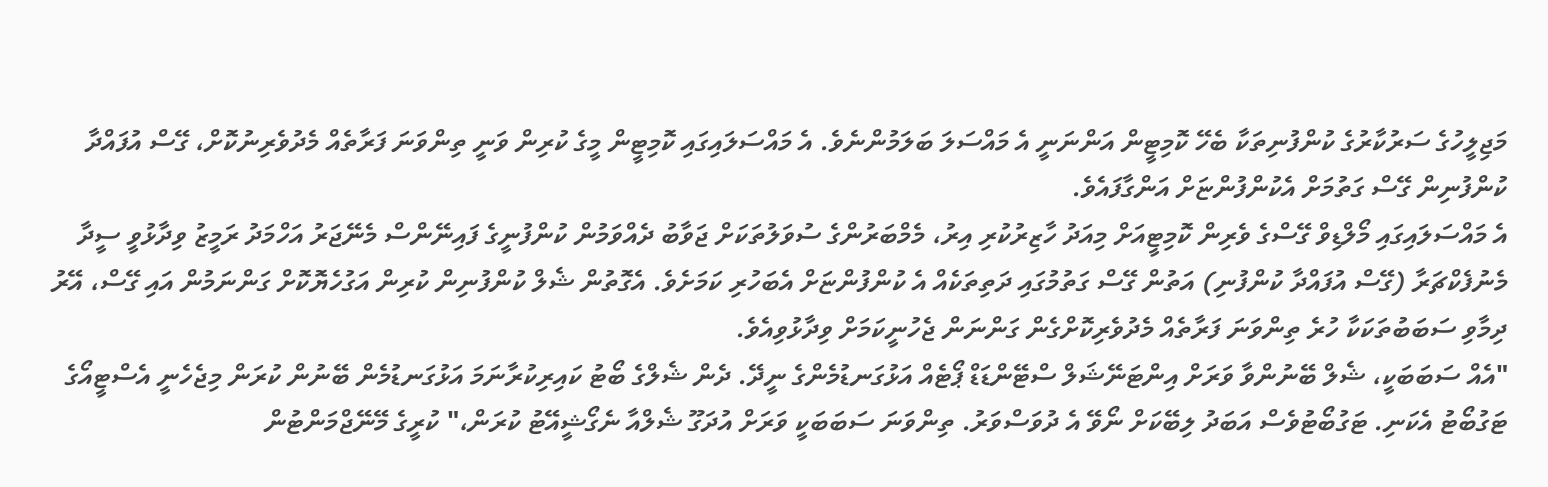މަޖިލީހުގެ ސަރުކާރުގެ ކުންފުނިތަކާ ބެހޭ ކޮމިޓީން އަންނަނީ އެ މައްސަލަ ބަލަމުންނެވެ. އެ މައްސަލައިގައި ކޮމިޓީން މީގެ ކުރިން ވަނީ ތިންވަނަ ފަރާތެއް މެދުވެރިނުކޮށް، ގޭސް އުފައްދާ ކުންފުނިން ގޭސް ގަތުމަށް އެކުންފުންޏަށް އަންގާފައެވެ.
އެ މައްސަލައިގައި މޯލްޑިވް ގޭސްގެ ވެރިން ކޮމިޓީއަށް މިއަދު ހާޒިރުކުރި އިރު، މެމްބަރުންގެ ސުވަލުތަކަށް ޖަވާބު ދެއްވަމުން ކުންފުނީގެ ފައިނޭންސް މެނޭޖަރު އަހްމަދު ރަމީޒު ވިދާޅުވީ ސީދާ މެނުފެކްޗަރާ (ގޭސް އުފައްދާ ކުންފުނި) އަތުން ގޭސް ގަތުމުގައި ދަތިތަކެއް އެ ކުންފުންޏަށް އެބަހުރި ކަމަށެވެ. އެގޮތުން ޝެލް ކުންފުނިން ކުރިން އަގުހެޔޮކޮށް ގަންނަމުން އައި ގޭސް، އޭރު ދިމާވި ސަބަބުތަކަކާ ހުރެ ތިންވަނަ ފަރާތެއް މެދުވެރިކޮށްގެން ގަންނަން ޖެހުނީކަމަށް ވިދާޅުވިއެވެ.
"އެއް ސަބަބަކީ، ޝެލް ބޭނުންވާ ވަރަށް އިންޓަނޭޝަލް ސްޓޭންޑަޑް ޕޯޓެއް އަޅުގަނޑުމެންގެ ނީދޭ. ދެން ޝެލްގެ ބޯޓު ކައިރިކުރާނަމަ އަޅުގަނޑުމެން ބޭނުން ކުރަން މިޖެހެނީ އެސްޓީއޯގެ ޓަގުބޯޓު އެކަނި. ޓަގުބޯޓުވެސް އަބަދު ލިބޭކަށް ނޯވޭ އެ ދުވަސްވަރު. ތިންވަނަ ސަބަބަކީ ވަރަށް އުދަގޫ ޝެލްއާ ނެގޯޝީއޭޓު ކުރަން،" ކުރީގެ މޭނޭޖްމަންޓުން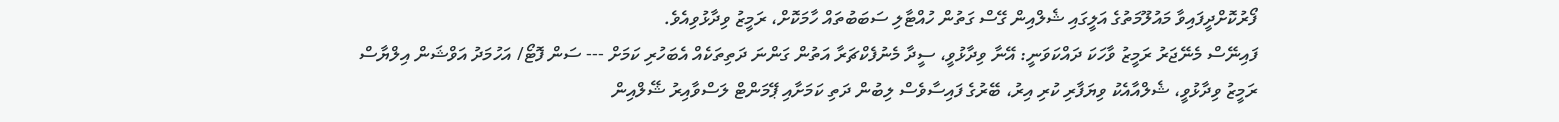ފޯރުކޮށްދީފައިވާ މައުލޫމަތުގެ އަލީގައި ޝެލްއިން ގޭސް ގަތުން ހުއްޓާލި ސަބަބުތައް ހާމަކޮށް، ރަމީޒު ވިދާޅުވިއެވެ.
ފައިނޭސް މެނޭޖަރު ރަމީޒު ވާހަކަ ދައްކަވަނީ: އޭނާ ވިދާޅުވީ، ސީދާ މެނުފެކްޗަރާ އަތުން ގަންނަ ދަތިތަކެއް އެބަހުރި ކަމަށް --- ސަން ފޮޓޯ/ އަހުމަދު އަވްޝަން އިލްޔާސް
ރަމީޒު ވިދާޅުވީ، ޝެލްއާއެކު ވިޔަފާރި ކުރި އިރު، ބޭރުގެ ފައިސާވެސް ލިބުން ދަތި ކަމަށާއި ޕޭމަންޓް ލަސްވާއިރު ޝޭލްއިން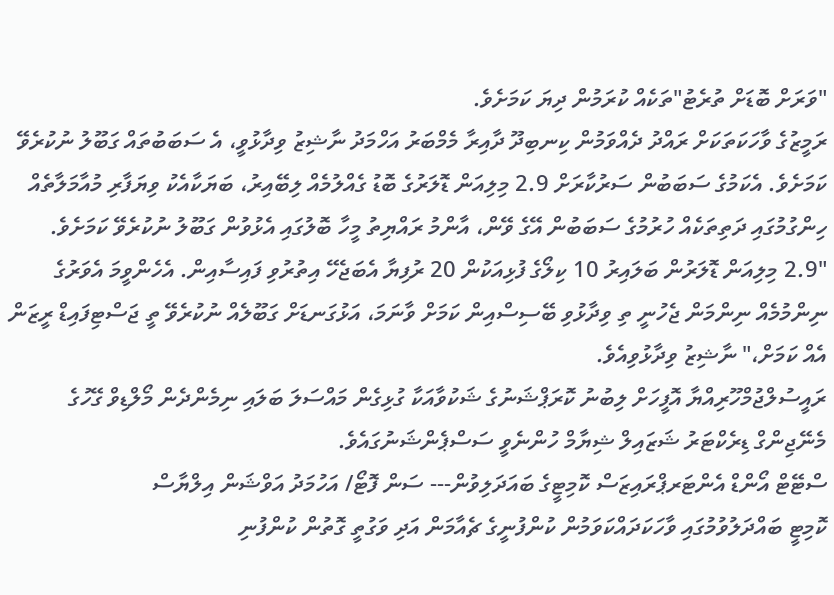"ވަރަށް ބޮޑަށް ތުރެޓު"ތަކެއް ކުރަމުން ދިޔަ ކަމަށެވެ.
ރަމީޒުގެ ވާހަކަތަކަށް ރައްދު ދެއްވަމުން ކިނބިދޫ ދާއިރާ މެމްބަރު އަހްމަދު ނާޝިޒު ވިދާޅުވީ، އެ ސަބަބުތައް ގަބޫލު ނުކުރެވޭ ކަމަށެވެ. އެކަމުގެ ސަބަބުން ސަރުކާރަށް 2.9 މިލިއަން ޑޮލަރުގެ ބޮޑު ގެއްލުމެއް ލިބޭއިރު، ބަޔަކާއެކު ވިޔަފާރި މުއާމަލާތެއް ހިންގުމުގައި ދަތިތަކެއް ހުރުމުގެ ސަބަބުން އޭގެ ވޭން، އާންމު ރައްޔިތު މީހާ ބޮލުގައި އެޅުވުން ގަބޫލު ނުކުރެވޭ ކަމަށެވެ.
"2.9 މިލިއަން ޑޮލަރުން ބަލައިރު 10 ކިލޯގެ ފުޅިއަކުން 20 ރުފިޔާ އެބަޖެހޭ އިތުރުވި ފައިސާއިން. އެހެންވީމަ އެވަރުގެ ނިންމުމެއް ނިންމަން ޖެހުނީ ތި ވިދާޅުވި ބޭސިސްއިން ކަމަށް ވާނަމަ، އަޅުގަނޑަށް ގަބޫލެއް ނުކުރެވޭ ތީ ޖަސްޓިފައިޑް ރީޒަން އެއް ކަމަށް،" ނާޝިޒު ވިދާޅުވިއެވެ.
ރައީސުލްޖުމްހޫރިއްޔާ އޮފީހަށް ލިބުނު ކޮރަޕްޝަނުގެ ޝަކުވާއަކާ ގުޅިގެން މައްސަލަ ބަލައި ނިމެންދެން މޯލްޑިވް ގޭހުގެ މެނޭޖިންގް ޑިރެކްޓަރު ޝަޒައިލް ޝިޔާމް ހުންނެވީ ސަސްޕެންޝަނުގައެވެ.
ސްޓޭޓް އޯންޑް އެންޓަރޕްރައިޒަސް ކޮމިޓީގެ ބައަދަލިވުން--- ސަން ފޮޓޯ/ އަހުމަދު އަވްޝަން އިލްޔާސް
ކޮމިޓީ ބައްދަލުވުމުގައި ވާހަކަދައްކަވަމުން ކުންފުނީގެ ޗެއާމަން އަދި ވަގުތީ ގޮތުން ކުންފުނި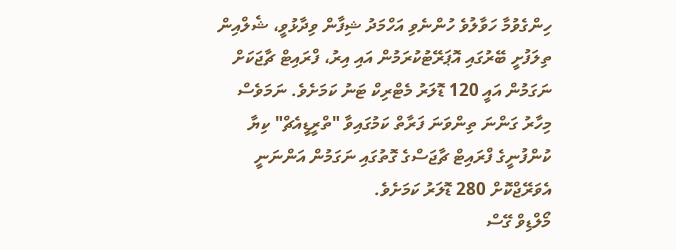ހިންގެވުމާ ހަވާލުވެ ހުންނެވި އަހްމަދު ޝިފާން ވިދާޅުވީ، ޝެލްއިން ތިލަފުށީ ބޭރުގައި އޮޕަރޭޓުކުރަމުން އައި އިރު، ފްރައިޓް ޗާޖަކަށް ނަގަމުން އައީ 120 ޑޮލަރު މެޓްރިކް ޓަނު ކަމަށެވެ. ނަމަވެސް މިހާރު ގަންނަ ތިންވަނަ ފަރާތް ކަމުގައިވާ "ތްރީޑީއެޗް" ކިޔާ ކުންފުނީގެ ފްރައިޓް ޗާޖަސްގެ ގޮތުގައި ނަގަމުން އަންނަނީ އެވަރޭޖްކޮށް 280 ޑޮލަރު ކަމަށެވެ.
މޯލްޑިވް ގޭސް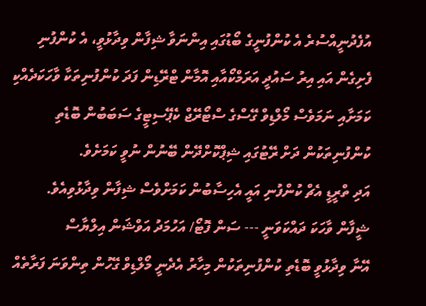އުފެދުނީއްސުރެ އެ ކުންފުނީގެ ބޯޑުގައި އިންނަވާ ޝިފާން ވިދާޅުވީ، އެ ކުންފުނި ފެށިގެން އައި އިރު ސައުދީ އަރަމްކޯއާއި އޮމާން ޓްރޭޑިން ފަދަ ކުންފުނިތަކާ ވާހަކަދެއްކި ކަމަށާއި ނަމަވެސް މޯލްޑިވް ގޭސްގެ ސްޓޯރޭޖް ކެޕޭސިޓީގެ ސަބަބުން ބޮޑެތި ކުންފުނިތަކުން ދަށް ރޭޓުގައި ޝިޕްކޮށްދޭން ބޭނުން ނުވީ ކަމަށެވެ.
އަދި ތްރީޑީ އެޗް ކުންފުނި އައީ އެހިސާބުން ކަމަށްވެސް ޝިފާން ވިދާޅުވިއެވެ.
ޝީފާން ވާހަކަ ދައްކަވަނީ --- ސަން ފޮޓޯ/ އަހުމަދު އަވްޝަން އިލްޔާސް
އޭނާ ވިދާޅުވީ ބޮޑެތި ކުންފުނިތަކުން މިހާރު އެދެނީ މޯލްޑިވް ގޭހުން ތިންވަނަ ފަރާތެއް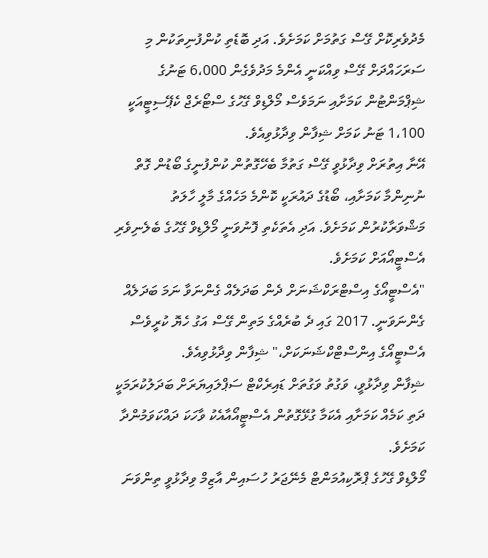މެދުވެރިކޮށް ގޭސް ގަތުމަށް ކަމަށެވެ. އަދި ބޮޑެތި ކުންފުނިތަކުން މި ސަރަހައްދަށް ގޭސް ވިއްކަނީ އެންމެ މަދުވެގެން 6،000 ޓަނުގެ ޝިޕްމަންޓުން ކަމަށާއި ނަމަވެސް މޯލްޑިވް ގޭހުގެ ސްޓޯރެޖް ކެޕޭސިޓީއަކީ 1،100 ޓަނު ކަމަށް ޝިފާން ވިދާޅުވިއެވެ.
އޭނާ އިތުރަށް ވިދާޅުވީ ގޭސް ގަތުމާ ބެހޭގޮތުން ކުންފުނީގެ ބޯޑުން ގޮތް ނުނިންމާ ކަމަށާއި، ބޯޑުގެ ދައުރަކީ ކޮންމެ މަހެއްގެ މާލީ ހާލަތު މަޝްވަރާކުރުން ކަމަށެވެ. އަދި އެތަކެތި ފޮނުވަނީ މޯލްޑިވް ގޭހުގެ ބެލެނިވެރި އެސްޓީއޯއަށް ކަމަށެވެ.
"އެސްޓީއޯގެ އިސްޓްރަކްޝަނަށް ދެން ބަދަލެއް ގެންނަވާ ނަމަ ބަދަލެއް ގެންނަވަނީ. 2017 ގައި ދެ ބުރެއްގެ މަތިން ގޭސް އަގު ހެޔޮ ކުރީވެސް އެސްޓީއޯގެ އިންސްޓްކްޝަނަކަށް،" ޝިފާން ވިދާޅުވިއެވެ.
ޝިފާން ވިދާޅުވީ، ވަގުތު ވަގުތަށް ޑައިރެކްޓް ސަޕްލައިޔަރަށް ބަދަލުކުރަމަކީ ދަތި ކަމެއް ކަމަށާއި އެކަމާ ގުޅޭގޮތުން އެސްޓީއޯއާއެކު ވާހަކަ ދައްކަވަމުންދާ ކަމަށެވެ.
މޯލްޑިވް ގޭހުގެ ޕްރޮކިއުމަންޓް މެނޭޖަރު ހުސައިން އާޒިމް ވިދާޅުވީ ތިންވަނަ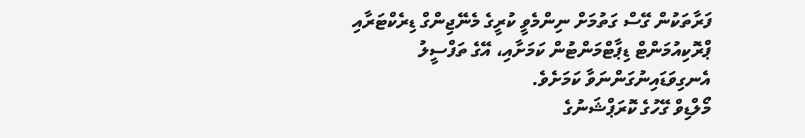ފަރާތަކުން ގޭސް ގަތުމަށް ނިންމެވީ ކުރީގެ މެނޭޖިންގް ޑިރެކްޓަރާއި ޕްރޮކިއުމަންޓް ޑިޕާޓްމަންޓުން ކަމަށާއި، އޭގެ ތަފްސީލު އެނގިވަޑައިނުގަންނަވާ ކަމަށެވެ.
މޯލްޑިވް ގޭހުގެ ކޮރަޕްޝަނުގެ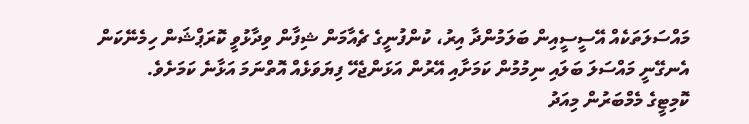މައްސަލަތަކެއް އޭސީސީއިން ބަލަމުންދާ އިރު، ކުންފުނީގެ ޗެއާމަން ޝިފާން ވިދާޅުވީ ކޮރަޕްޝަން ހިމެނޭކަން އެނގޭނީ މައްސަލަ ބަލައި ނިމުމުން ކަމަށާއި އޭރުން އަޅަންޖެހޭ ފިޔަވަޅެއް އޮތްނަމަ އަޅާނެ ކަމަށެވެ.
ކޮމިޓީގެ މެމްބަރުން މިއަދު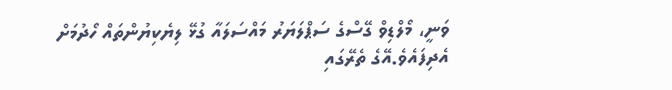ވަނީ، މޯލްޑިވް ގޭސްގެ ސަޕްލަޔަރު މައްސަލައާ ގުޅޭ ލިޔެކިޔުންތައް ހޯދުމަށް އެދިފައެވެ.އޭގެ ތެރޭގައި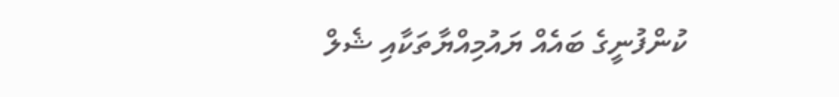ކުންފުނީގެ ބައެއް ޔައުމިއްޔާތަކާއި ޝެލް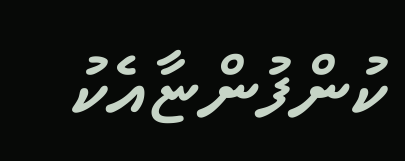ކުންފުންޏާއެކު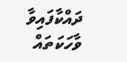ދައްކާފައިވާ ވާހަކަތައް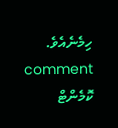ހިމެނެއެވެ.
comment ކޮމެންޓް